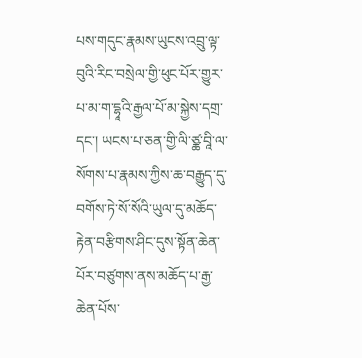པས་གདུང་རྣམས་ཡུངས་འབྲུ་ལྟ་བུའི་རིང་བསྲེལ་གྱི་ཕུང་པོར་གྱུར་པ་མ་ག་དྷཱའི་རྒྱལ་པོ་མ་སྐྱེས་དགྲ་དང་། ཡངས་པ་ཅན་གྱི་ལི་ཙྪ་བཱི་ལ་སོགས་པ་རྣམས་ཀྱིས་ཆ་བརྒྱུད་དུ་བགོས་ཏེ་སོ་སོའི་ཡུལ་དུ་མཆོད་རྟེན་བརྩིགས་ཤིང་དུས་སྟོན་ཆེན་པོར་བཙུགས་ནས་མཆོད་པ་རྒྱ་ཆེན་པོས་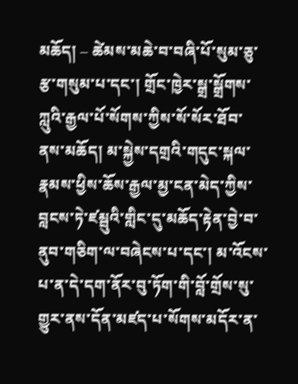མཆོད། – ཚེམས་མཆེ་བ་བཞི་པོ་སུམ་ཅུ་རྩ་གསུམ་པ་དང་། གྲོང་ཁྱེར་སྒྲ་སྒྲོགས་ཀླུའི་རྒྱལ་པོ་སོགས་ཀྱིས་སོ་སོར་ཐོབ་ནས་མཆོད། མ་སྐྱེས་དགྲའི་གདུང་སྐལ་རྣམས་ཕྱིས་ཆོས་རྒྱལ་མྱ་ངན་མེད་ཀྱིས་བླངས་ཏེ་ཛམྦུའི་གླིང་དུ་མཆོད་རྟེན་བྱེ་བ་ནུབ་གཅིག་ལ་བཞེངས་པ་དང་། མ་འོངས་པ་ན་དེ་དག་ནོར་བུ་ཏོག་གི་བློ་གྲོས་སུ་གྱུར་ནས་དོན་མཛད་པ་སོགས་མདོར་ན་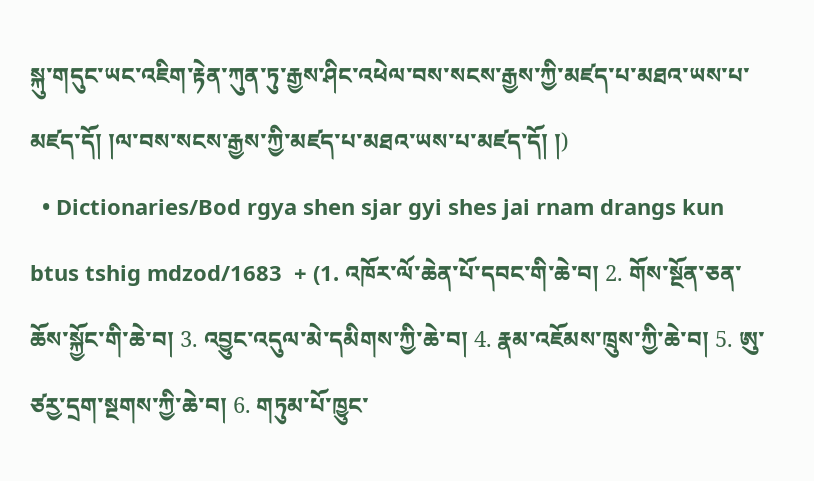སྐུ་གདུང་ཡང་འཇིག་རྟེན་ཀུན་ཏུ་རྒྱས་ཤིང་འཕེལ་བས་སངས་རྒྱས་ཀྱི་མཛད་པ་མཐའ་ཡས་པ་མཛད་དོ། །ལ་བས་སངས་རྒྱས་ཀྱི་མཛད་པ་མཐའ་ཡས་པ་མཛད་དོ། །)
  • Dictionaries/Bod rgya shen sjar gyi shes jai rnam drangs kun btus tshig mdzod/1683  + (1. འཁོར་ལོ་ཆེན་པོ་དབང་གི་ཆེ་བ། 2. གོས་སྔོན་ཅན་ཆོས་སྐྱོང་གི་ཆེ་བ། 3. འབྱུང་འདུལ་མེ་དམིགས་ཀྱི་ཆེ་བ། 4. རྣམ་འཇོམས་ཁྲུས་ཀྱི་ཆེ་བ། 5. ཨུ་ཙརྱ་དྲག་སྔགས་ཀྱི་ཆེ་བ། 6. གཏུམ་པོ་ཁྱུང་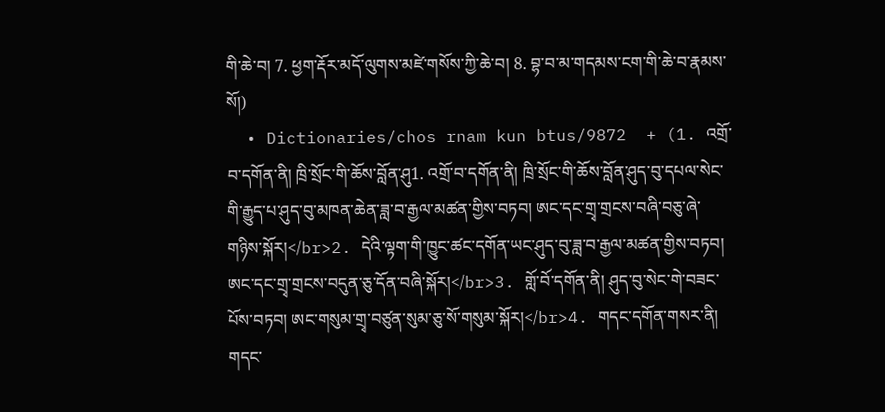གི་ཆེ་བ། 7. ཕྱག་རྡོར་མདོ་ལུགས་མཛེ་གསོས་ཀྱི་ཆེ་བ། 8. བྷ་བ་མ་གདམས་ངག་གི་ཆེ་བ་རྣམས་སོ།)
  • Dictionaries/chos rnam kun btus/9872  + (1. འགྲོ་བ་དགོན་ནི། ཁྲི་སྲོང་གི་ཆོས་བློན་ཤུ1. འགྲོ་བ་དགོན་ནི། ཁྲི་སྲོང་གི་ཆོས་བློན་ཤུད་བུ་དཔལ་སེང་གི་རྒྱུད་པ་ཤུད་བུ་མཁན་ཆེན་ཟླ་བ་རྒྱལ་མཚན་གྱིས་བཏབ། ཨང་དང་གྲྭ་གྲངས་བཞི་བཅུ་ཞེ་གཉིས་སྐོར།</br>2. དེའི་ལྟག་གི་ཁྱུང་ཚང་དགོན་ཡང་ཤུད་བུ་ཟླ་བ་རྒྱལ་མཚན་གྱིས་བཏབ། ཨང་དང་གྲྭ་གྲངས་བདུན་ཅུ་དོན་བཞི་སྐོར།</br>3. གློ་བོ་དགོན་ནི། ཤུད་བུ་སེང་གེ་བཟང་པོས་བཏབ། ཨང་གསུམ་གྲྭ་བཙུན་སུམ་ཅུ་སོ་གསུམ་སྐོར།</br>4. གདང་དགོན་གསར་ནི། གདང་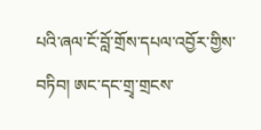པའི་ཞལ་ངོ་བློ་གྲོས་དཔལ་འབྱོར་གྱིས་བཏིབ། ཨང་དང་གྲྭ་གྲངས་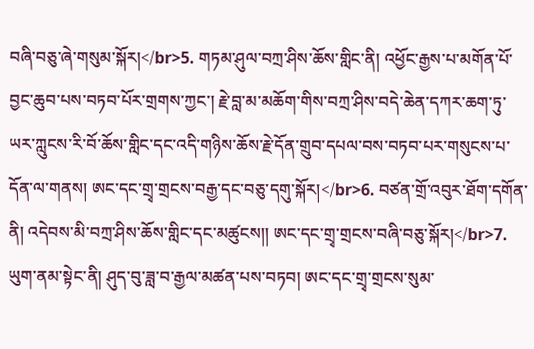བཞི་བཅུ་ཞེ་གསུམ་སྐོར།</br>5. གཏམ་ཤུལ་བཀྲ་ཤིས་ཆོས་གླིང་ནི། འཕྱོང་རྒྱས་པ་མགོན་པོ་བྱང་ཆུབ་པས་བཏབ་པོར་གྲགས་ཀྱང་། རྗེ་བླ་མ་མཆོག་གིས་བཀྲ་ཤིས་བདེ་ཆེན་དཀར་ཆག་ཏུ་ཡར་ཀླུངས་རི་བོ་ཆོས་གླིང་དང་འདི་གཉིས་ཆོས་རྗེ་དོན་གྲུབ་དཔལ་བས་བཏབ་པར་གསུངས་པ་དོན་ལ་གནས། ཨང་དང་གྲྭ་གྲངས་བརྒྱ་དང་བཅུ་དགུ་སྐོར།</br>6. བཙན་གྲོ་འབུར་ཐོག་དགོན་ནི། འདེབས་མི་བཀྲ་ཤིས་ཆོས་གླིང་དང་མཚུངས།། ཨང་དང་གྲྭ་གྲངས་བཞི་བཅུ་སྐོར།</br>7. ཡུག་ནམ་སྟེང་ནི། ཤུད་བུ་ཟླ་བ་རྒྱལ་མཚན་པས་བཏབ། ཨང་དང་གྲྭ་གྲངས་སུམ་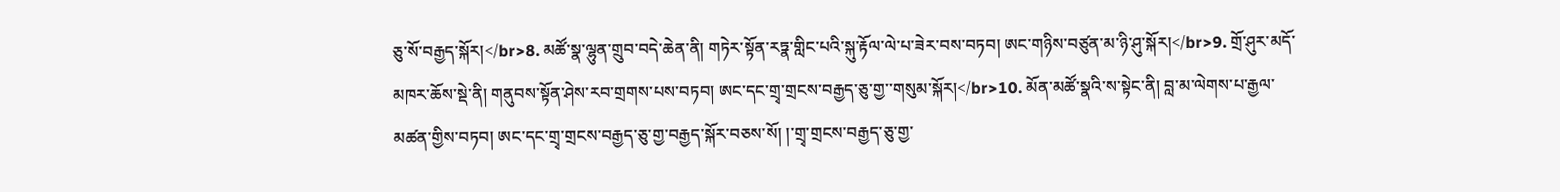ཅུ་སོ་བརྒྱད་སྐོར།</br>8. མཚོ་སྣ་ལྷུན་གྲུབ་བདེ་ཆེན་ནི། གཏེར་སྟོན་རཏྣ་གླིང་པའི་སྐུ་རྟོལ་ལེ་པ་ཟེར་བས་བཏབ། ཨང་གཉིས་བཙུན་མ་ཉི་ཤུ་སྐོར།</br>9. གྲོ་ཤུར་མདོ་མཁར་ཆོས་སྡེ་ནི། གནུབས་སྟོན་ཤེས་རབ་གྲགས་པས་བཏབ། ཨང་དང་གྲྭ་གྲངས་བརྒྱད་ཅུ་གྱ་་གསུམ་སྐོར།</br>10. མོན་མཚོ་སྣའི་ས་སྟེང་ནི། བླ་མ་ལེགས་པ་རྒྱལ་མཚན་གྱིས་བཏབ། ཨང་དང་གྲྭ་གྲངས་བརྒྱད་ཅུ་གྱ་བརྒྱད་སྐོར་བཅས་སོ། །་གྲྭ་གྲངས་བརྒྱད་ཅུ་གྱ་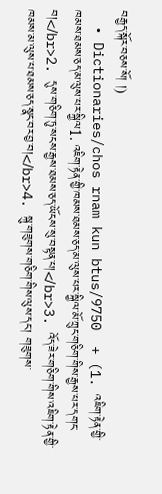བརྒྱད་སྐོར་བཅས་སོ། །)
  • Dictionaries/chos rnam kun btus/9750  + (1. འཇིག་རྟེན་གྱི་ཁམས་ཐམས་ཅད་མ་ལུས་པར་སྐྱིལ1. འཇིག་རྟེན་གྱི་ཁམས་ཐམས་ཅད་མ་ལུས་པར་སྐྱིལ་མོ་ཀྲུང་གཅིག་གིས་རྒྱས་པར་དགང་བ།</br>2. དུས་གཅིག་ཏུ་སངས་རྒྱས་ཐམས་ཅད་ཡོངས་སུ་བསྟན་པ།</br>3. འོད་ཟེར་གཅིག་གིས་འཇིག་རྟེན་གྱི་ཁམས་མ་ལུས་པ་ཐམས་ཅད་སྣང་བར་བྱ་བ།</br>4. སྐུ་གཟུགས་གཅིག་གིས་ལུས་དང་། གཟུགས་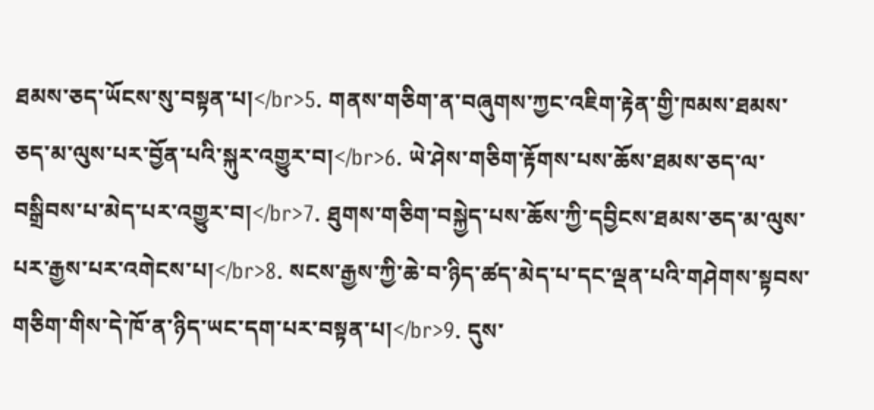ཐམས་ཅད་ཡོངས་སུ་བསྟན་པ།</br>5. གནས་གཅིག་ན་བཞུགས་ཀྱང་འཇིག་རྟེན་གྱི་ཁམས་ཐམས་ཅད་མ་ལུས་པར་བྱོན་པའི་སྐུར་འགྱུར་བ།</br>6. ཡེ་ཤེས་གཅིག་རྟོགས་པས་ཆོས་ཐམས་ཅད་ལ་བསྒྲིབས་པ་མེད་པར་འགྱུར་བ།</br>7. ཐུགས་གཅིག་བསྐྱེད་པས་ཆོས་ཀྱི་དབྱིངས་ཐམས་ཅད་མ་ལུས་པར་རྒྱས་པར་འགེངས་པ།</br>8. སངས་རྒྱས་ཀྱི་ཆེ་བ་ཉིད་ཚད་མེད་པ་དང་ལྡན་པའི་གཤེགས་སྟབས་གཅིག་གིས་དེ་ཁོ་ན་ཉིད་ཡང་དག་པར་བསྟན་པ།</br>9. དུས་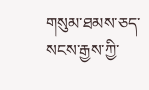གསུམ་ཐམས་ཅད་སངས་རྒྱས་ཀྱི་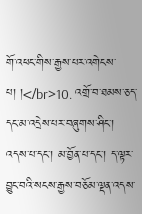གོ་འཕང་གིས་རྒྱས་པར་འགེངས་པ། །</br>10. འགྲོ་བ་ཐམས་ཅད་དང་མ་འདྲེས་པར་བཞུགས་ཤིང་། འདས་པ་དང་། མ་བྱོན་པ་དང་། ད་ལྟར་བྱུང་བའི་སངས་རྒྱས་བཅོམ་ལྡན་འདས་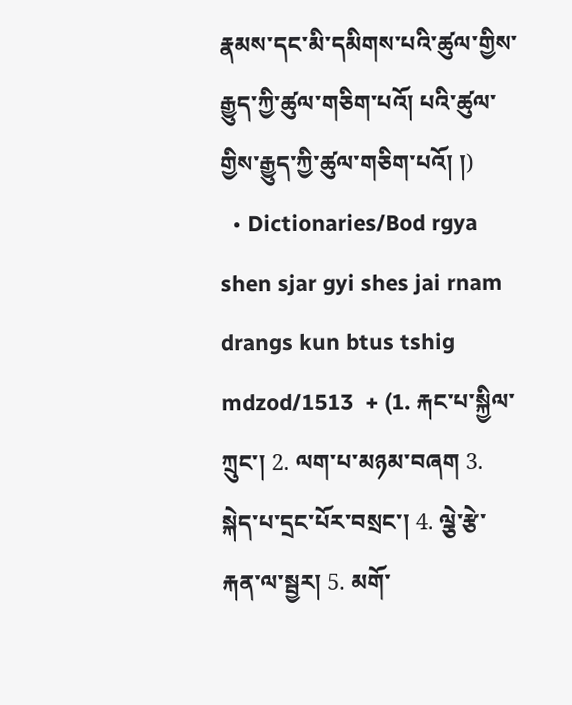རྣམས་དང་མི་དམིགས་པའི་ཚུལ་གྱིས་རྒྱུད་ཀྱི་ཚུལ་གཅིག་པའོ། པའི་ཚུལ་གྱིས་རྒྱུད་ཀྱི་ཚུལ་གཅིག་པའོ། །)
  • Dictionaries/Bod rgya shen sjar gyi shes jai rnam drangs kun btus tshig mdzod/1513  + (1. རྐང་པ་སྐྱིལ་ཀྲུང་། 2. ལག་པ་མཉམ་བཞག 3. སྐེད་པ་དྲང་པོར་བསྲང་། 4. ལྕེ་རྩེ་རྐན་ལ་སྦྱར། 5. མགོ་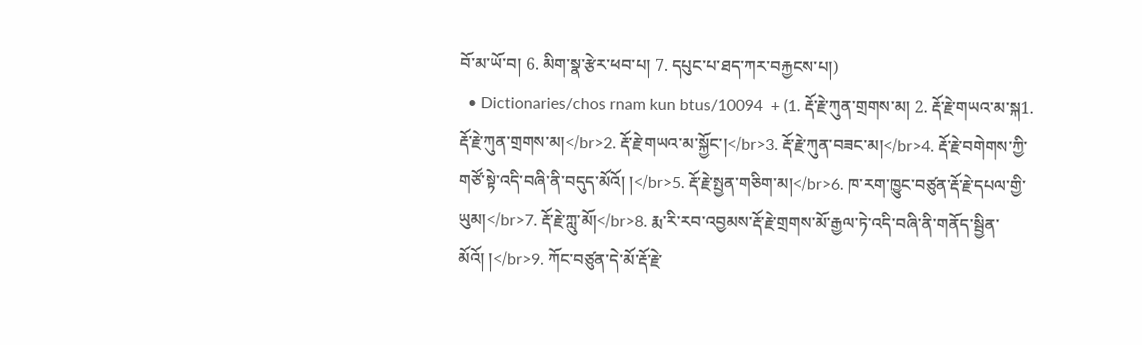བོ་མ་ཡོ་བ། 6. མིག་སྣ་རྩེར་ཕབ་པ། 7. དཔུང་པ་ཐད་ཀར་བརྐྱངས་པ།)
  • Dictionaries/chos rnam kun btus/10094  + (1. རྡོ་རྗེ་ཀུན་གྲགས་མ། 2. རྡོ་རྗེ་གཡའ་མ་སྐ1. རྡོ་རྗེ་ཀུན་གྲགས་མ།</br>2. རྡོ་རྗེ་གཡའ་མ་སྐྱོང་།</br>3. རྡོ་རྗེ་ཀུན་བཟང་མ།</br>4. རྡོ་རྗེ་བགེགས་ཀྱི་གཙོ་སྟེ་འདི་བཞི་ནི་བདུད་མོའོ། །</br>5. རྡོ་རྗེ་སྤྱན་གཅིག་མ།</br>6. ཁ་རག་ཁྱུང་བཙུན་རྡོ་རྗེ་དཔལ་གྱི་ཡུམ།</br>7. རྡོ་རྗེ་ཀླུ་མོ།</br>8. རྨ་རི་རབ་འབྱམས་རྡོ་རྗེ་གྲགས་མོ་རྒྱལ་ཏེ་འདི་བཞི་ནི་གནོད་སྦྱིན་མོའོ། །</br>9. ཀོང་བཙུན་དེ་མོ་རྡོ་རྗེ་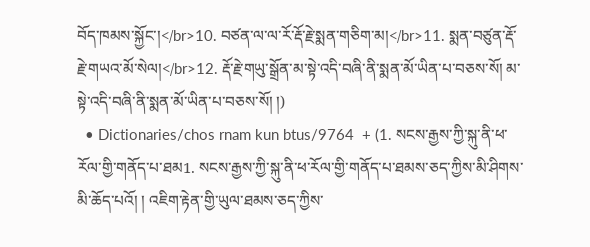བོད་ཁམས་སྐྱོང་།</br>10. བཙན་ལ་ལ་རོ་རྡོ་རྗེ་སྨན་གཅིག་མ།</br>11. སྨན་བཙུན་རྡོ་རྗེ་གཡའ་མོ་སེལ།</br>12. རྡོ་རྗེ་གཡུ་སྒྲོན་མ་སྟེ་འདི་བཞི་ནི་སྨན་མོ་ཡིན་པ་བཅས་སོ། མ་སྟེ་འདི་བཞི་ནི་སྨན་མོ་ཡིན་པ་བཅས་སོ། །)
  • Dictionaries/chos rnam kun btus/9764  + (1. སངས་རྒྱས་ཀྱི་སྐུ་ནི་ཕ་རོལ་གྱི་གནོད་པ་ཐམ1. སངས་རྒྱས་ཀྱི་སྐུ་ནི་ཕ་རོལ་གྱི་གནོད་པ་ཐམས་ཅད་ཀྱིས་མི་ཤིགས་མི་ཆོད་པའོ། ། འཇིག་རྟེན་གྱི་ཡུལ་ཐམས་ཅད་ཀྱིས་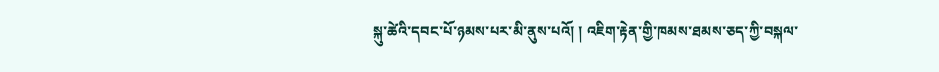སྐུ་ཚེའི་དབང་པོ་ཉམས་པར་མི་ནུས་པའོ། ། འཇིག་རྟེན་གྱི་ཁམས་ཐམས་ཅད་ཀྱི་བསྐལ་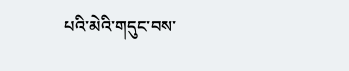པའི་མེའི་གདུང་བས་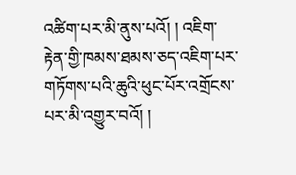འཚིག་པར་མི་ནུས་པའོ། ། འཇིག་རྟེན་གྱི་ཁམས་ཐམས་ཅད་འཇིག་པར་གཏོགས་པའི་ཆུའི་ཕུང་པོར་འགྲོངས་པར་མི་འགྱུར་བའོ། །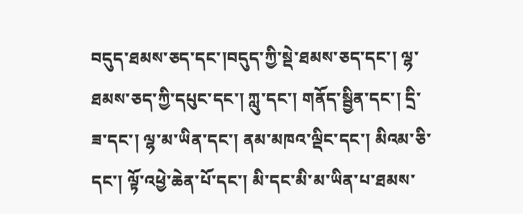བདུད་ཐམས་ཅད་དང་།བདུད་ཀྱི་སྡེ་ཐམས་ཅད་དང་། ལྷ་ཐམས་ཅད་ཀྱི་དཔུང་དང་། ཀླུ་དང་། གནོད་སྦྱིན་དང་། དྲི་ཟ་དང་། ལྷ་མ་ཡིན་དང་། ནམ་མཁའ་ལྡིང་དང་། མིའམ་ཅི་དང་། ལྟོ་འཕྱེ་ཆེན་པོ་དང་། མི་དང་མི་མ་ཡིན་པ་ཐམས་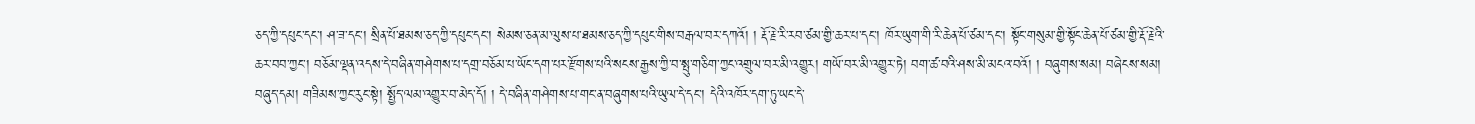ཅད་ཀྱི་དཔུང་དང་། ཤ་ཟ་དང་། སྲིན་པོ་ཐམས་ཅད་ཀྱི་དཔུང་དང་། སེམས་ཅན་མ་ལུས་པ་ཐམས་ཅད་ཀྱི་དཔུང་གིས་བརྒལ་བར་དཀའོ། ། རྡོ་རྗེ་རི་རབ་ཙམ་གྱི་ཆར་པ་དང་། ཁོར་ཡུག་གི་རི་ཆེན་པོ་ཙམ་དང་། སྟོང་གསུམ་གྱི་སྟོང་ཆེན་པོ་ཙམ་གྱི་རྡོ་རྗེའི་ཆར་བབ་ཀྱང་། བཅོམ་ལྡན་འདས་དེ་བཞིན་གཤེགས་པ་དགྲ་བཅོམ་པ་ཡོང་དག་པར་རྫོགས་པའི་སངས་རྒྱས་ཀྱི་བ་སྤུ་གཅིག་ཀྱང་འགྲུལ་བར་མི་འགྱུར། གཡོ་བར་མི་འགྱུར་ཏེ། བག་ཚ་བའི་ཤས་མི་མངའ་བའོ། ། བཞུགས་སམ། བཞེངས་སམ། བཞུད་དམ། གཟིམས་ཀྱང་རུང་སྟེ། སྤྱོད་ལམ་འགྱུར་བ་མེད་དོ། ། དེ་བཞིན་གཤེགས་པ་གང་ན་བཞུགས་པའི་ཡུལ་དེ་དང་། དེའི་འཁོར་དག་ཏུ་ཡང་དེ་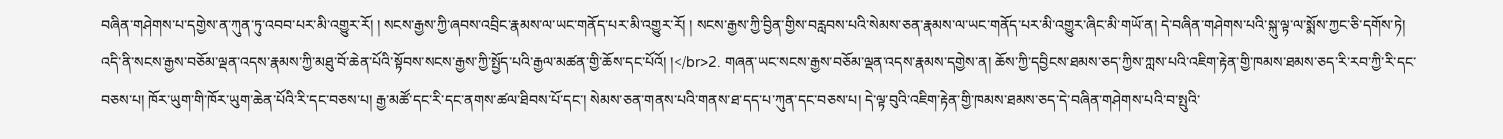བཞིན་གཤེགས་པ་དགྱེས་ན་ཀུན་ཏུ་འབབ་པར་མི་འགྱུར་རོ། ། སངས་རྒྱས་ཀྱི་ཞབས་འབྲིང་རྣམས་ལ་ཡང་གནོད་པར་མི་འགྱུར་རོ། ། སངས་རྒྱས་ཀྱི་བྱིན་གྱིས་བརླབས་པའི་སེམས་ཅན་རྣམས་ལ་ཡང་གནོད་པར་མི་འགྱུར་ཞིང་མི་གཡོ་ན། དེ་བཞིན་གཤེགས་པའི་སྐུ་ལྟ་ལ་སྨོས་ཀྱང་ཅི་དགོས་ཏེ། འདི་ནི་སངས་རྒྱས་བཅོམ་ལྡན་འདས་རྣམས་ཀྱི་མཐུ་བོ་ཆེན་པོའི་སྟོབས་སངས་རྒྱས་ཀྱི་སྤྱོད་པའི་རྒྱལ་མཚན་གྱི་ཆོས་དང་པོའོ། །</br>2. གཞན་ཡང་སངས་རྒྱས་བཅོམ་ལྡན་འདས་རྣམས་དགྱེས་ན། ཆོས་ཀྱི་དབྱིངས་ཐམས་ཅད་ཀྱིས་ཀླས་པའི་འཇིག་རྟེན་གྱི་ཁམས་ཐམས་ཅད་རི་རབ་ཀྱི་རི་དང་བཅས་པ། ཁོར་ཡུག་གི་ཁོར་ཡུག་ཆེན་པོའི་རི་དང་བཅས་པ། རྒྱ་མཚོ་དང་རི་དང་ནགས་ཚལ་ཐིབས་པོ་དང་། སེམས་ཅན་གནས་པའི་གནས་ཐ་དད་པ་ཀུན་དང་བཅས་པ། དེ་ལྟ་བུའི་འཇིག་རྟེན་གྱི་ཁམས་ཐམས་ཅད་དེ་བཞིན་གཤེགས་པའི་བ་སྤུའི་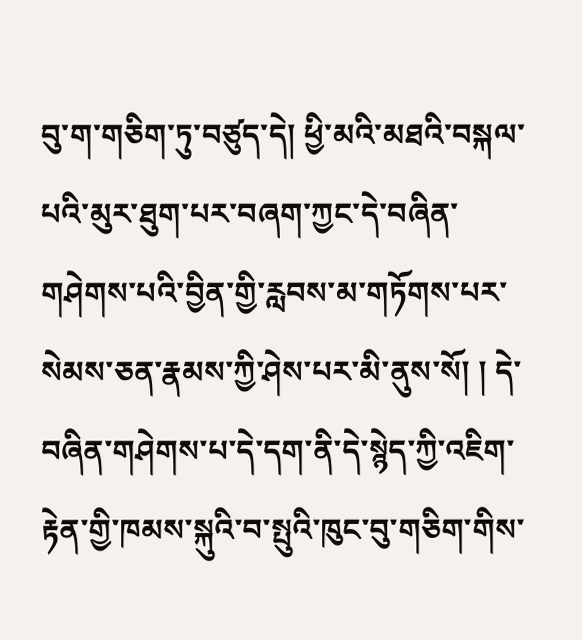བུ་ག་གཅིག་ཏུ་བཙུད་དེ། ཕྱི་མའི་མཐའི་བསྐལ་པའི་མུར་ཐུག་པར་བཞག་ཀྱང་དེ་བཞིན་གཤེགས་པའི་བྱིན་གྱི་རླབས་མ་གཏོགས་པར་སེམས་ཅན་རྣམས་ཀྱི་ཤེས་པར་མི་ནུས་སོ། ། དེ་བཞིན་གཤེགས་པ་དེ་དག་ནི་དེ་སྙེད་ཀྱི་འཇིག་རྟེན་གྱི་ཁམས་སྐུའི་བ་སྤུའི་ཁུང་བུ་གཅིག་གིས་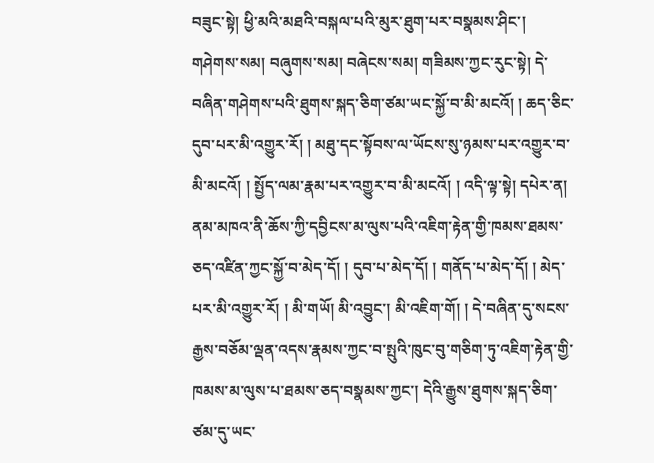བཟུང་སྟེ། ཕྱི་མའི་མཐའི་བསྐལ་པའི་མུར་ཐུག་པར་བསྣམས་ཤིང་། གཤེགས་སམ། བཞུགས་སམ། བཞེངས་སམ། གཟིམས་ཀྱང་རུང་སྟེ། དེ་བཞིན་གཤེགས་པའི་ཐུགས་སྐད་ཅིག་ཙམ་ཡང་སྐྱོ་བ་མི་མངའོ། ། ཆད་ཅིང་དུབ་པར་མི་འགྱུར་རོ། ། མཐུ་དང་སྟོབས་ལ་ཡོངས་སུ་ཉམས་པར་འགྱུར་བ་མི་མངའོ། ། སྤྱོད་ལམ་རྣམ་པར་འགྱུར་བ་མི་མངའོ། ། འདི་ལྟ་སྟེ། དཔེར་ན། ནམ་མཁའ་ནི་ཆོས་ཀྱི་དབྱིངས་མ་ལུས་པའི་འཇིག་རྟེན་གྱི་ཁམས་ཐམས་ཅད་འཛིན་ཀྱང་སྐྱོ་བ་མེད་དོ། ། དུབ་པ་མེད་དོ། ། གནོད་པ་མེད་དོ། ། མེད་པར་མི་འགྱུར་རོ། ། མི་གཡོ། མི་འབྱུང་། མི་འཇིག་གོ། ། དེ་བཞིན་དུ་སངས་རྒྱས་བཅོམ་ལྡན་འདས་རྣམས་ཀྱང་བ་སྤུའི་ཁུང་བུ་གཅིག་ཏུ་འཇིག་རྟེན་གྱི་ཁམས་མ་ལུས་པ་ཐམས་ཅད་བསྣམས་ཀྱང་། དེའི་རྒྱུས་ཐུགས་སྐད་ཅིག་ཙམ་དུ་ཡང་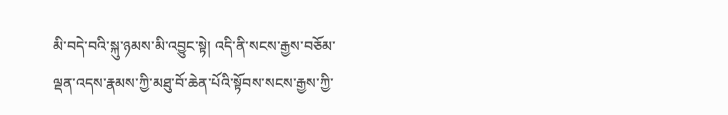མི་བདེ་བའི་སྐུ་ཉམས་མི་འབྱུང་སྟེ། འདི་ནི་སངས་རྒྱས་བཅོམ་ལྡན་འདས་རྣམས་ཀྱི་མཐུ་བོ་ཆེན་པོའི་སྟོབས་སངས་རྒྱས་ཀྱི་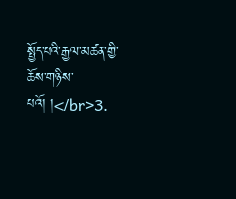སྤྱོད་པའི་རྒྱལ་མཚན་གྱི་ཆོས་གཉིས་པའོ། །</br>3.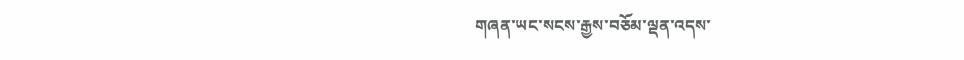གཞན་ཡང་སངས་རྒྱས་བཅོམ་ལྡན་འདས་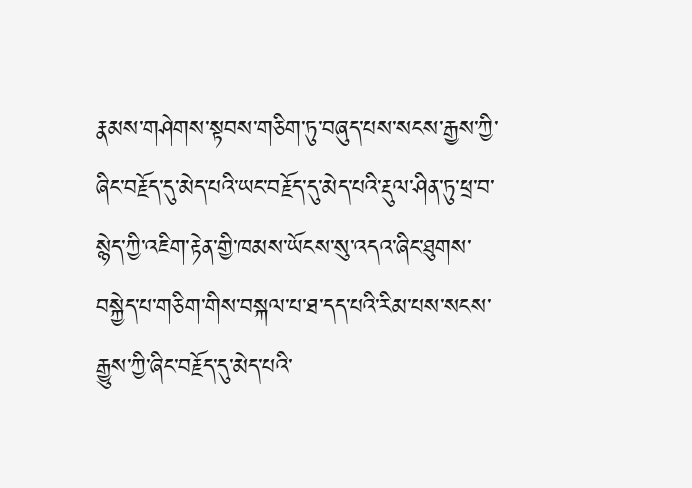རྣམས་གཤེགས་སྟབས་གཅིག་ཏུ་བཞུད་པས་སངས་རྒྱས་ཀྱི་ཞིང་བརྗོད་དུ་མེད་པའི་ཡང་བརྗོད་དུ་མེད་པའི་རྡུལ་ཤིན་ཏུ་ཕྲ་བ་སྙེད་ཀྱི་འཇིག་རྟེན་གྱི་ཁམས་ཡོངས་སུ་འདའ་ཞིང་ཐུགས་བསྐྱེད་པ་གཅིག་གིས་བསྐལ་པ་ཐ་དད་པའི་རིམ་པས་སངས་རྒྱུས་ཀྱི་ཞིང་བརྗོད་དུ་མེད་པའི་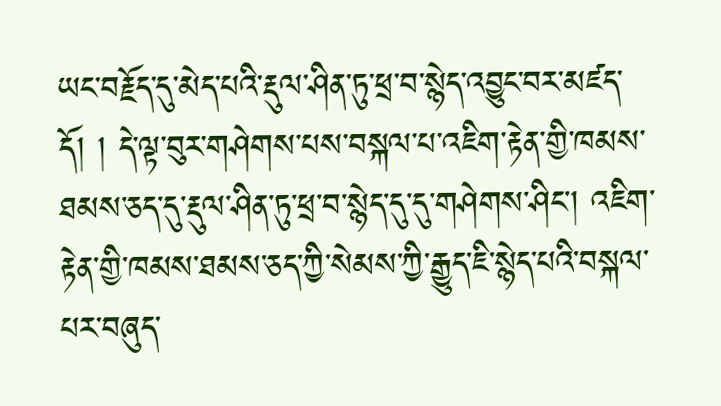ཡང་བརྗོད་དུ་མེད་པའི་རྡུལ་ཤིན་ཏུ་ཕྲ་བ་སྙེད་འབྱུང་བར་མཛད་དོ། ། དེ་ལྟ་བུར་གཤེགས་པས་བསྐལ་པ་འཇིག་རྟེན་གྱི་ཁམས་ཐམས་ཅད་དུ་རྡུལ་ཤིན་ཏུ་ཕྲ་བ་སྙེད་དུ་དུ་གཤེགས་ཤིང་། འཇིག་རྟེན་གྱི་ཁམས་ཐམས་ཅད་ཀྱི་སེམས་ཀྱི་རྒྱུད་ཇི་སྙེད་པའི་བསྐལ་པར་བཞུད་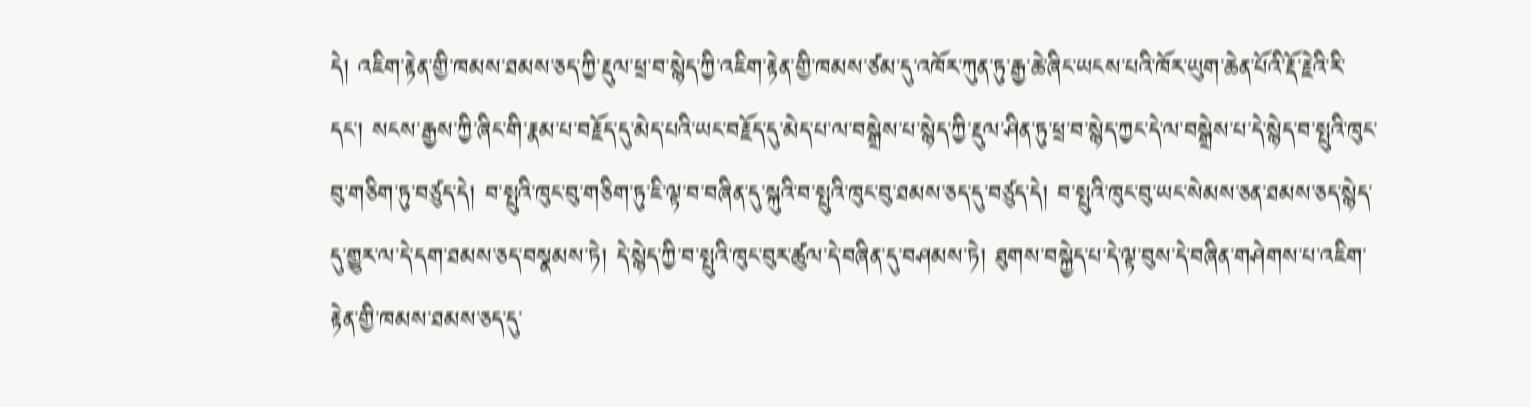དེ། འཇིག་རྟེན་གྱི་ཁམས་ཐམས་ཅད་ཀྱི་རྡུལ་ཕྲ་བ་སྙེད་ཀྱི་འཇིག་རྟེན་གྱི་ཁམས་ཙམ་དུ་འཁོར་ཀུན་ཏུ་རྒྱ་ཆེ་ཞིང་ཡངས་པའི་ཁོར་ཡུག་ཆེན་པོའི་རྡོ་རྗེའི་རི་དང་། སངས་རྒྱས་ཀྱི་ཞིང་གི་རྣམ་པ་བརྗོད་དུ་མེད་པའི་ཡང་བརྗོད་དུ་མེད་པ་ལ་བསྒྲེས་པ་སྙེད་ཀྱི་རྡུལ་ཤིན་ཏུ་ཕྲ་བ་སྙེད་ཀྱང་དེ་ལ་བསྒྲེས་པ་དེ་སྙེད་བ་སྤུའི་ཁུང་བུ་གཅིག་ཏུ་བཙུད་དེ། བ་སྤུའི་ཁུང་བུ་གཅིག་ཏུ་ཇི་ལྟ་བ་བཞིན་དུ་སྐུའི་བ་སྤུའི་ཁུང་བུ་ཐམས་ཅད་དུ་བཙུད་དེ། བ་སྤུའི་ཁུང་བུ་ཡང་སེམས་ཅན་ཐམས་ཅད་སྙེད་དུ་གྱུར་ལ་དེ་དག་ཐམས་ཅད་བསྣམས་ཏེ། དེ་སྙེད་ཀྱི་བ་སྤུའི་ཁུང་བུར་ཚུལ་དེ་བཞིན་དུ་བཤམས་ཏེ། ཐུགས་བསྐྱེད་པ་དེ་ལྟ་བུས་དེ་བཞིན་གཤེགས་པ་འཇིག་རྟེན་གྱི་ཁམས་ཐམས་ཅད་དུ་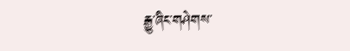རྒྱུ་ཞིང་གཤེགས་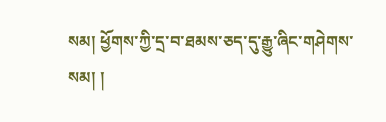སམ། ཕྱོགས་ཀྱི་དྲ་བ་ཐམས་ཅད་དུ་རྒྱུ་ཞིང་གཤེགས་སམ། །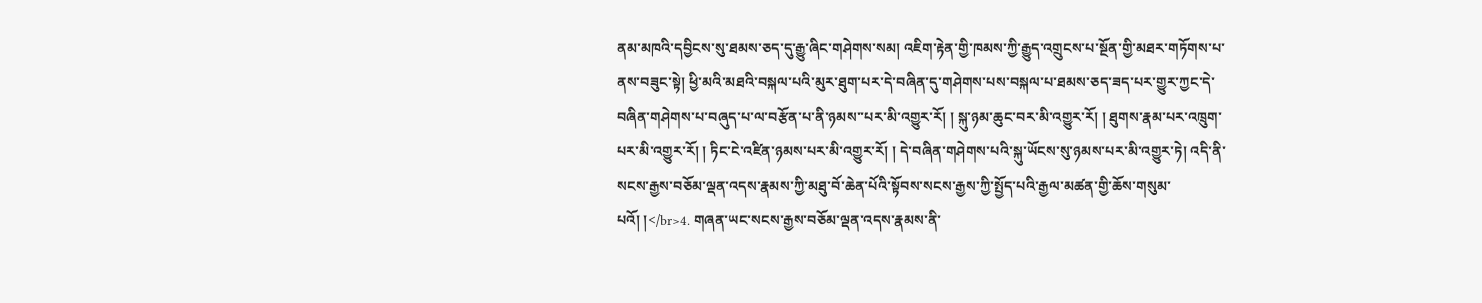ནམ་མཁའི་དབྱིངས་སུ་ཐམས་ཅད་དུ་རྒྱུ་ཞིང་གཤེགས་སམ། འཇིག་རྟེན་གྱི་ཁམས་ཀྱི་རྒྱུད་འགྲུངས་པ་སྔོན་གྱི་མཐར་གཏོགས་པ་ནས་བཟུང་སྟེ། ཕྱི་མའི་མཐའི་བསྐལ་པའི་མུར་ཐུག་པར་དེ་བཞིན་དུ་གཤེགས་པས་བསྐལ་པ་ཐམས་ཅད་ཟད་པར་གྱུར་ཀྱང་དེ་བཞིན་གཤེགས་པ་བཞུད་པ་ལ་བརྩོན་པ་ནི་ཉམས་་པར་མི་འགྱུར་རོ། ། སྐུ་ཉམ་ཆུང་བར་མི་འགྱུར་རོ། ། ཐུགས་རྣམ་པར་འཁྲུག་པར་མི་འགྱུར་རོ། ། ཏིང་ངེ་འཛིན་ཉམས་པར་མི་འགྱུར་རོ། ། དེ་བཞིན་གཤེགས་པའི་སྐུ་ཡོངས་སུ་ཉམས་པར་མི་འགྱུར་ཏེ། འདི་ནི་སངས་རྒྱས་བཅོམ་ལྡན་འདས་རྣམས་ཀྱི་མཐུ་བོ་ཆེན་པོའི་སྟོབས་སངས་རྒྱས་ཀྱི་སྤྱོད་པའི་རྒྱལ་མཚན་གྱི་ཆོས་གསུམ་པའོ། །</br>4. གཞན་ཡང་སངས་རྒྱས་བཅོམ་ལྡན་འདས་རྣམས་ནི་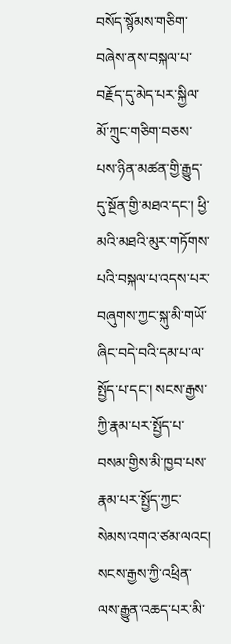བསོད་སྙོམས་གཅིག་བཞེས་ནས་བསྐལ་པ་བརྗོད་དུ་མེད་པར་སྐྱིལ་མོ་ཀྲུང་གཅིག་བཅས་པས་ཉིན་མཚན་གྱི་རྒྱུད་དུ་སྔོན་གྱི་མཐའ་དང་། ཕྱི་མའི་མཐའི་མུར་གཏོགས་པའི་བསྐལ་པ་འདས་པར་བཞུགས་ཀྱང་སྐུ་མི་གཡོ་ཞིང་བདེ་བའི་དམ་པ་ལ་སྤྱོད་པ་དང་། སངས་རྒྱས་ཀྱི་རྣམ་པར་སྤྱོད་པ་བསམ་གྱིས་མི་ཁྱབ་པས་རྣམ་པར་སྤྱོད་ཀྱང་སེམས་འགའ་ཙམ་ལའང། སངས་རྒྱས་ཀྱི་འཕྲིན་ལས་རྒྱུན་འཆད་པར་མི་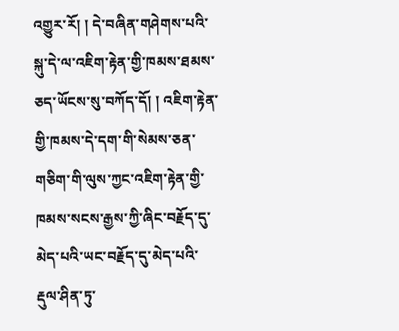འགྱུར་རོ། ། དེ་བཞིན་གཤེགས་པའི་སྐུ་དེ་ལ་འཇིག་རྟེན་གྱི་ཁམས་ཐམས་ཅད་ཡོངས་སུ་བཀོད་དོ། ། འཇིག་རྟེན་གྱི་ཁམས་དེ་དག་གི་སེམས་ཅན་གཅིག་གི་ལུས་ཀྱང་འཇིག་རྟེན་གྱི་ཁམས་སངས་རྒྱས་ཀྱི་ཞིང་བརྗོད་དུ་མེད་པའི་ཡང་བརྗོད་དུ་མེད་པའི་རྡུལ་ཤིན་ཏུ་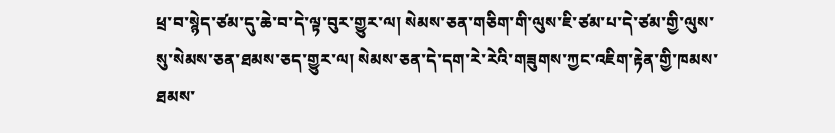ཕྲ་བ་སྙེད་ཙམ་དུ་ཆེ་བ་དེ་ལྟ་བུར་གྱུར་ལ། སེམས་ཅན་གཅིག་གི་ལུས་ཇི་ཙམ་པ་དེ་ཙམ་གྱི་ལུས་སུ་སེམས་ཅན་ཐམས་ཅད་གྱུར་ལ། སེམས་ཅན་དེ་དག་རེ་རེའི་གཟུགས་ཀྱང་འཇིག་རྟེན་གྱི་ཁམས་ཐམས་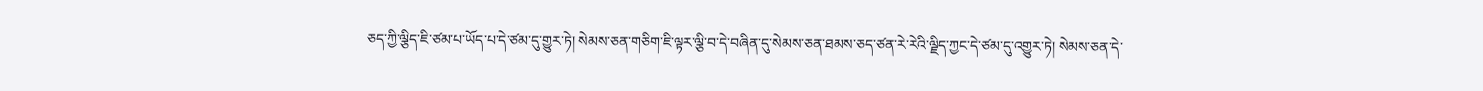ཅད་ཀྱི་ལྕིད་ཇི་ཙམ་པ་ཡོད་པ་དེ་ཙམ་དུ་གྱུར་ཏེ། སེམས་ཅན་གཅིག་ཇི་ལྟར་ལྕི་བ་དེ་བཞིན་དུ་སེམས་ཅན་ཐམས་ཅད་ཙན་རེ་རེའི་ལྗིད་ཀྱང་དེ་ཙམ་དུ་འགྱུར་ཏེ། སེམས་ཅན་དེ་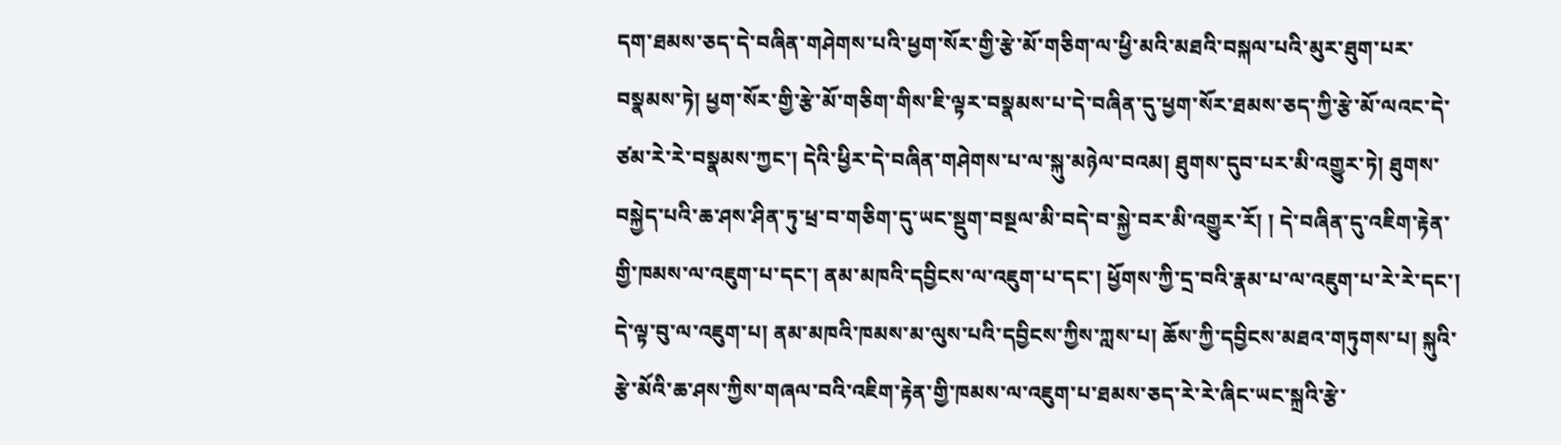དག་ཐམས་ཅད་དེ་བཞིན་གཤེགས་པའི་ཕྱག་སོར་གྱི་རྩེ་མོ་གཅིག་ལ་ཕྱི་མའི་མཐའི་བསྐལ་པའི་མུར་ཐུག་པར་བསྣམས་ཏེ། ཕྱག་སོར་གྱི་རྩེ་མོ་གཅིག་གིས་ཇི་ལྟར་བསྣམས་པ་དེ་བཞིན་དུ་ཕྱག་སོར་ཐམས་ཅད་ཀྱི་རྩེ་མོ་ལའང་དེ་ཙམ་རེ་རེ་བསྣམས་ཀྱང་། དེའི་ཕྱིར་དེ་བཞིན་གཤེགས་པ་ལ་སྐུ་མཉེལ་བའམ། ཐུགས་དུབ་པར་མི་འགྱུར་ཏེ། ཐུགས་བསྐྱེད་པའི་ཆ་ཤས་ཤིན་ཏུ་ཕྲ་བ་གཅིག་དུ་ཡང་སྡུག་བསྔལ་མི་བདེ་བ་སྐྱེ་བར་མི་འགྱུར་རོ། ། དེ་བཞིན་དུ་འཇིག་རྟེན་གྱི་ཁམས་ལ་འཇུག་པ་དང་། ནམ་མཁའི་དབྱིངས་ལ་འཇུག་པ་དང་། ཕྱོགས་ཀྱི་དྲ་བའི་རྣམ་པ་ལ་འཇུག་པ་རེ་རེ་དང་། དེ་ལྟ་བུ་ལ་འཇུག་པ། ནམ་མཁའི་ཁམས་མ་ལུས་པའི་དབྱིངས་ཀྱིས་ཀླས་པ། ཆོས་ཀྱི་དབྱིངས་མཐའ་གཏུགས་པ། སྐུའི་རྩེ་མོའི་ཆ་ཤས་ཀྱིས་གཞལ་བའི་འཇིག་རྟེན་གྱི་ཁམས་ལ་འཇུག་པ་ཐམས་ཅད་རེ་རེ་ཞིང་ཡང་སྐྲའི་རྩེ་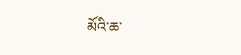མོའི་ཆ་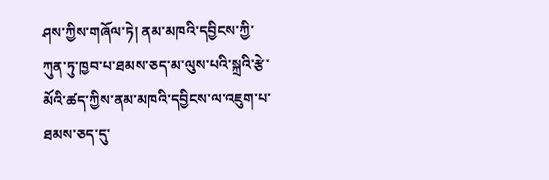ཤས་ཀྱིས་གཞོལ་ཏེ། ནམ་མཁའི་དབྱིངས་ཀྱི་ཀུན་ཏུ་ཁྱབ་པ་ཐམས་ཅད་མ་ལུས་པའི་སྐྲའི་རྩེ་མོའི་ཚད་ཀྱིས་ནམ་མཁའི་དབྱིངས་ལ་འཇུག་པ་ཐམས་ཅད་དུ་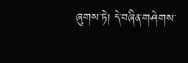ཞུགས་ཏེ། དེ་བཞིན་གཤེགས་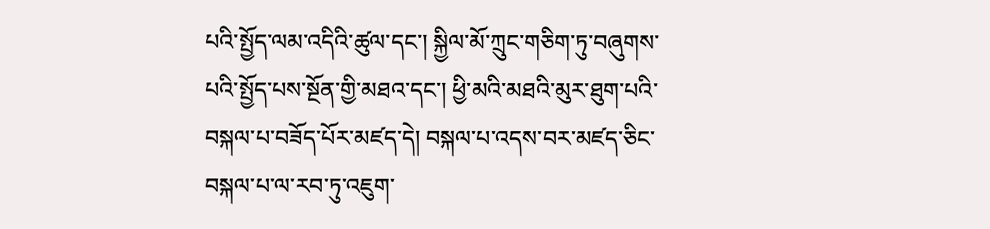པའི་སྤྱོད་ལམ་འདིའི་ཚུལ་དང་། སྐྱིལ་མོ་ཀྲུང་གཅིག་ཏུ་བཞུགས་པའི་སྤྱོད་པས་སྔོན་གྱི་མཐའ་དང་། ཕྱི་མའི་མཐའི་མུར་ཐུག་པའི་བསྐལ་པ་བཟོད་པོར་མཛད་དེ། བསྐལ་པ་འདས་བར་མཛད་ཅིང་བསྐལ་པ་ལ་རབ་ཏུ་འཇུག་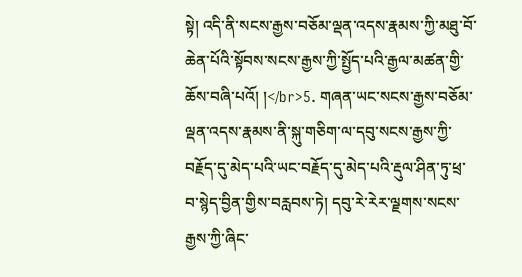སྟེ། འདི་ནི་སངས་རྒྱས་བཅོམ་ལྡན་འདས་རྣམས་ཀྱི་མཐུ་བོ་ཆེན་པོའི་སྟོབས་སངས་རྒྱས་ཀྱི་སྤྱོད་པའི་རྒྱལ་མཚན་གྱི་ཆོས་བཞི་པའོ། །</br>5. གཞན་ཡང་སངས་རྒྱས་བཅོམ་ལྡན་འདས་རྣམས་ནི་སྐུ་གཅིག་ལ་དབུ་སངས་རྒྱས་ཀྱི་བརྗོད་དུ་མེད་པའི་ཡང་བརྗོད་དུ་མེད་པའི་རྡུལ་ཤིན་ཏུ་ཕྲ་བ་སྙེད་བྱིན་གྱིས་བརླབས་ཏེ། དབུ་རེ་རེར་ལྗགས་སངས་རྒྱས་ཀྱི་ཞིང་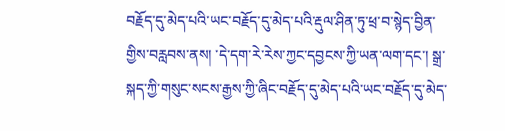བརྗོད་དུ་མེད་པའི་ཡང་བརྗོད་དུ་མེད་པའི་རྡུལ་ཤིན་ཏུ་ཕྲ་བ་སྙེད་བྱིན་གྱིས་བརླབས་ནས། ་དེ་དག་རེ་རེས་ཀྱང་དབྱངས་ཀྱི་ཡན་ལག་དང་། སྒྲ་སྐད་ཀྱི་གསུང་སངས་རྒྱས་ཀྱི་ཞིང་བརྗོད་དུ་མེད་པའི་ཡང་བརྗོད་དུ་མེད་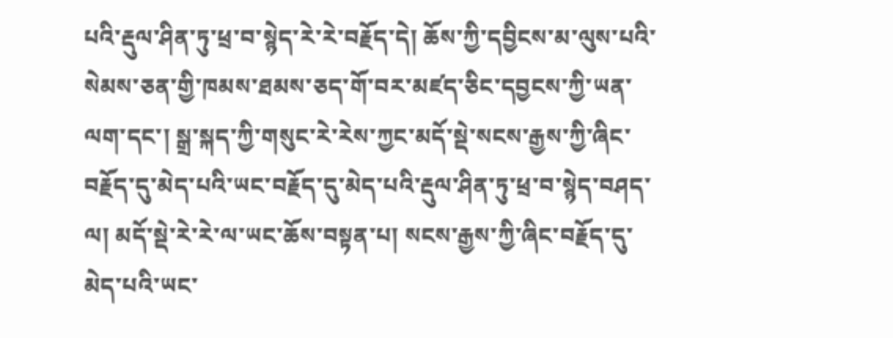པའི་རྡུལ་ཤིན་ཏུ་ཕྲ་བ་སྙེད་རེ་རེ་བརྗོད་དེ། ཆོས་ཀྱི་དབྱིངས་མ་ལུས་པའི་སེམས་ཅན་གྱི་ཁམས་ཐམས་ཅད་གོ་བར་མཛད་ཅིང་དབྱངས་ཀྱི་ཡན་ལག་དང་། སྒྲ་སྐད་ཀྱི་གསུང་རེ་རེས་ཀྱང་མདོ་སྡེ་སངས་རྒྱས་ཀྱི་ཞིང་བརྗོད་དུ་མེད་པའི་ཡང་བརྗོད་དུ་མེད་པའི་རྡུལ་ཤིན་ཏུ་ཕྲ་བ་སྙེད་བཤད་ལ། མདོ་སྡེ་རེ་རེ་ལ་ཡང་ཆོས་བསྟན་པ། སངས་རྒྱས་ཀྱི་ཞིང་བརྗོད་དུ་མེད་པའི་ཡང་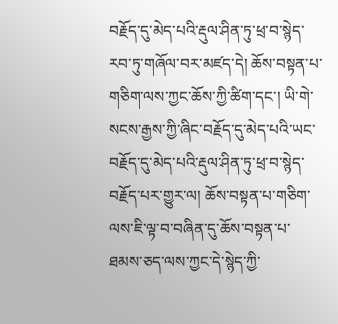བརྗོད་དུ་མེད་པའི་རྡུལ་ཤིན་ཏུ་ཕྲ་བ་སྙེད་རབ་ཏུ་གཞོལ་བར་མཛད་དེ། ཆོས་བསྟན་པ་གཅིག་ལས་ཀྱང་ཆོས་ཀྱི་ཚིག་དང་། ཡི་གེ་སངས་རྒྱས་ཀྱི་ཞིང་བརྗོད་དུ་མེད་པའི་ཡང་བརྗོད་དུ་མེད་པའི་རྡུལ་ཤིན་ཏུ་ཕྲ་བ་སྙེད་བརྗོད་པར་གྱུར་ལ། ཆོས་བསྟན་པ་གཅིག་ལས་ཇི་ལྟ་བ་བཞིན་དུ་ཆོས་བསྟན་པ་ཐམས་ཅད་ལས་ཀྱང་དེ་སྙེད་ཀྱི་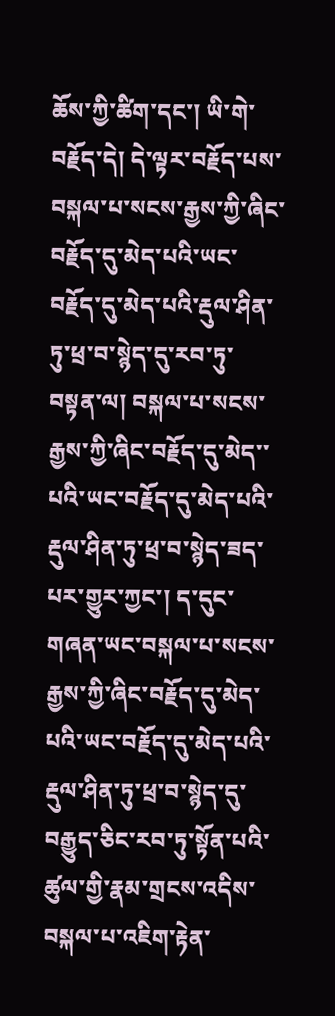ཆོས་ཀྱི་ཚིག་དང་། ཡི་གེ་བརྗོད་དེ། དེ་ལྟར་བརྗོད་པས་བསྐལ་པ་སངས་རྒྱས་ཀྱི་ཞིང་བརྗོད་དུ་མེད་པའི་ཡང་བརྗོད་དུ་མེད་པའི་རྡུལ་ཤིན་ཏུ་ཕྲ་བ་སྙེད་དུ་རབ་ཏུ་བསྟན་ལ། བསྐལ་པ་སངས་རྒྱས་ཀྱི་ཞིང་བརྗོད་དུ་མེད་་པའི་ཡང་བརྗོད་དུ་མེད་པའི་རྡུལ་ཤིན་ཏུ་ཕྲ་བ་སྙེད་ཟད་པར་གྱུར་ཀྱང་། ད་དུང་གཞན་ཡང་བསྐལ་པ་སངས་རྒྱས་ཀྱི་ཞིང་བརྗོད་དུ་མེད་པའི་ཡང་བརྗོད་དུ་མེད་པའི་རྡུལ་ཤིན་ཏུ་ཕྲ་བ་སྙེད་དུ་བརྒྱུད་ཅིང་རབ་ཏུ་སྟོན་པའི་ཚུལ་གྱི་རྣམ་གྲངས་འདིས་བསྐལ་པ་འཇིག་རྟེན་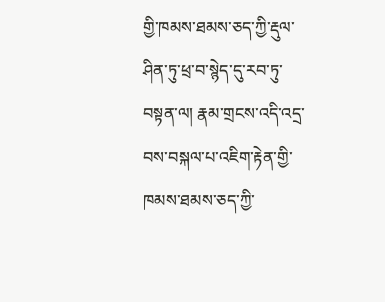གྱི་ཁམས་ཐམས་ཅད་ཀྱི་རྡུལ་ཤིན་ཏུ་ཕྲ་བ་སྙེད་དུ་རབ་ཏུ་བསྟན་ལ། རྣམ་གྲངས་འདི་འདྲ་བས་བསྐལ་པ་འཇིག་རྟེན་གྱི་ཁམས་ཐམས་ཅད་ཀྱི་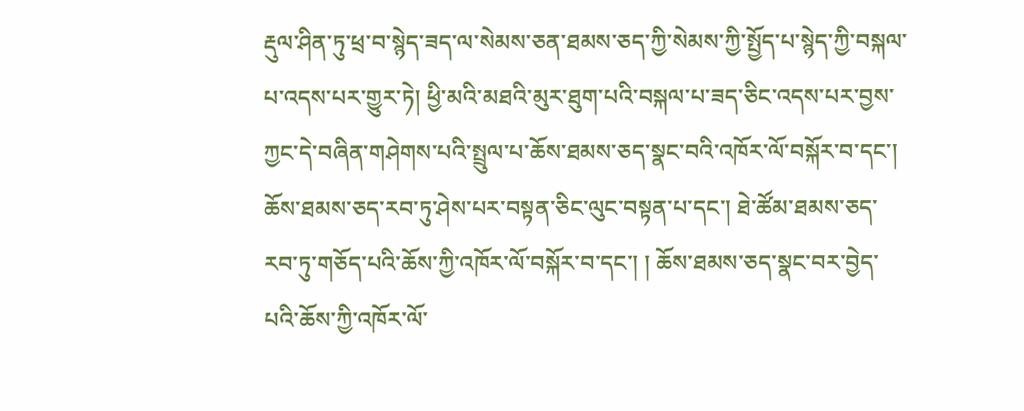རྡུལ་ཤིན་ཏུ་ཕྲ་བ་སྙེད་ཟད་ལ་སེམས་ཅན་ཐམས་ཅད་ཀྱི་སེམས་ཀྱི་སྤྱོད་པ་སྙེད་ཀྱི་བསྐལ་པ་འདས་པར་གྱུར་ཏེ། ཕྱི་མའི་མཐའི་མུར་ཐུག་པའི་བསྐལ་པ་ཟད་ཅིང་འདས་པར་བྱས་ཀྱང་དེ་བཞིན་གཤེགས་པའི་སྤྲུལ་པ་ཆོས་ཐམས་ཅད་སྣང་བའི་འཁོར་ལོ་བསྐོར་བ་དང་། ཆོས་ཐམས་ཅད་རབ་ཏུ་ཤེས་པར་བསྟན་ཅིང་ལུང་བསྟན་པ་དང་། ཐེ་ཚོམ་ཐམས་ཅད་རབ་ཏུ་གཅོད་པའི་ཆོས་ཀྱི་འཁོར་ལོ་བསྐོར་བ་དང་། ། ཆོས་ཐམས་ཅད་སྣང་བར་བྱེད་པའི་ཆོས་ཀྱི་འཁོར་ལོ་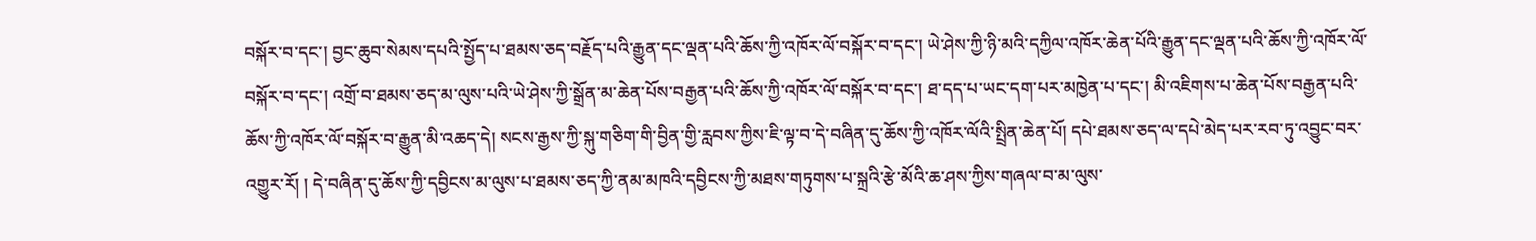བསྐོར་བ་དང་། བྱང་ཆུབ་སེམས་དཔའི་སྤྱོད་པ་ཐམས་ཅད་བརྗོད་པའི་རྒྱུན་དང་ལྡན་པའི་ཆོས་ཀྱི་འཁོར་ལོ་བསྐོར་བ་དང་། ཡེ་ཤེས་ཀྱི་ཉི་མའི་དཀྱིལ་འཁོར་ཆེན་པོའི་རྒྱུན་དང་ལྡན་པའི་ཆོས་ཀྱི་འཁོར་ལོ་བསྐོར་བ་དང་། འགྲོ་བ་ཐམས་ཅད་མ་ལུས་པའི་ཡེ་ཤེས་ཀྱི་སྒྲོན་མ་ཆེན་པོས་བརྒྱན་པའི་ཆོས་ཀྱི་འཁོར་ལོ་བསྐོར་བ་དང་། ཐ་དད་པ་ཡང་དག་པར་མཁྱེན་པ་དང་། མི་འཇིགས་པ་ཆེན་པོས་བརྒྱན་པའི་ཆོས་ཀྱི་འཁོར་ལོ་བསྐོར་བ་རྒྱུན་མི་འཆད་དེ། སངས་རྒྱས་ཀྱི་སྐུ་གཅིག་གི་བྱིན་གྱི་རླབས་ཀྱིས་ཇི་ལྟ་བ་དེ་བཞིན་དུ་ཆོས་ཀྱི་འཁོར་ལོའི་སྤྲིན་ཆེན་པོ། དཔེ་ཐམས་ཅད་ལ་དཔེ་མེད་པར་རབ་ཏུ་འབྱུང་བར་འགྱུར་རོ། ། དེ་བཞིན་དུ་ཆོས་ཀྱི་དབྱིངས་མ་ལུས་པ་ཐམས་ཅད་ཀྱི་ནམ་མཁའི་དབྱིངས་ཀྱི་མཐས་གཏུགས་པ་སྐྲའི་རྩེ་མོའི་ཆ་ཤས་ཀྱིས་གཞལ་བ་མ་ལུས་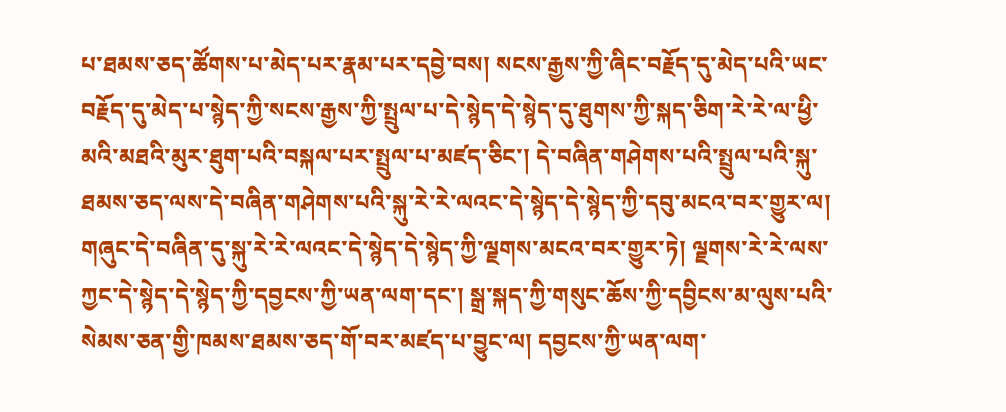པ་ཐམས་ཅད་ཚོགས་པ་མེད་པར་རྣམ་པར་དབྱེ་བས། སངས་རྒྱས་ཀྱི་ཞིང་བརྗོད་དུ་མེད་པའི་ཡང་བརྗོད་དུ་མེད་པ་སྙེད་ཀྱི་སངས་རྒྱས་ཀྱི་སྤྲུལ་པ་དེ་སྙེད་དེ་སྙེད་དུ་ཐུགས་ཀྱི་སྐད་ཅིག་རེ་རེ་ལ་ཕྱི་མའི་མཐའི་མུར་ཐུག་པའི་བསྐལ་པར་སྤྲུལ་པ་མཛད་ཅིང་། དེ་བཞིན་གཤེགས་པའི་སྤྲུལ་པའི་སྐུ་ཐམས་ཅད་ལས་དེ་བཞིན་གཤེགས་པའི་སྐུ་རེ་རེ་ལའང་དེ་སྙེད་དེ་སྙེད་ཀྱི་དབུ་མངའ་བར་གྱུར་ལ། གཞུང་དེ་བཞིན་དུ་སྐུ་རེ་རེ་ལའང་དེ་སྙེད་དེ་སྙེད་ཀྱི་ལྗགས་མངའ་བར་གྱུར་ཏེ། ལྗགས་རེ་རེ་ལས་ཀྱང་དེ་སྙེད་དེ་སྙེད་ཀྱི་དབྱངས་ཀྱི་ཡན་ལག་དང་། སྒྲ་སྐད་ཀྱི་གསུང་ཆོས་ཀྱི་དབྱིངས་མ་ལུས་པའི་སེམས་ཅན་གྱི་ཁམས་ཐམས་ཅད་གོ་བར་མཛད་པ་བྱུང་ལ། དབྱངས་ཀྱི་ཡན་ལག་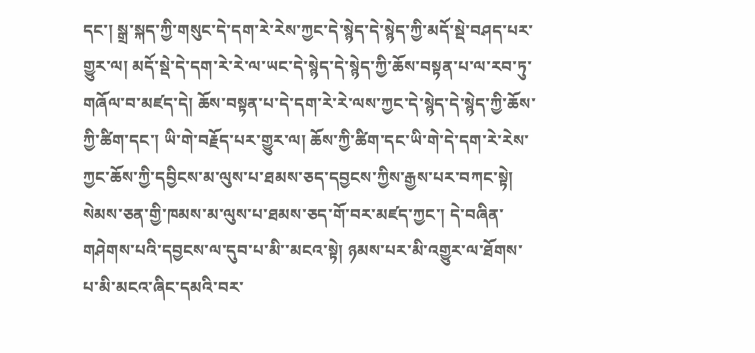དང་། སྒྲ་སྐད་ཀྱི་གསུང་དེ་དག་རེ་རེས་ཀྱང་དེ་སྙེད་དེ་སྙེད་ཀྱི་མདོ་སྡེ་བཤད་པར་གྱུར་ལ། མདོ་སྡེ་དེ་དག་རེ་རེ་ལ་ཡང་དེ་སྙེད་དེ་སྙེད་ཀྱི་ཆོས་བསྟན་པ་ལ་རབ་ཏུ་གཞོལ་བ་མཛད་དེ། ཆོས་བསྟན་པ་དེ་དག་རེ་རེ་ལས་ཀྱང་དེ་སྙེད་དེ་སྙེད་ཀྱི་ཆོས་ཀྱི་ཚིག་དང་། ཡི་གེ་བརྗོད་པར་གྱུར་ལ། ཆོས་ཀྱི་ཚིག་དང་ཡི་གེ་དེ་དག་རེ་རེས་ཀྱང་ཆོས་ཀྱི་དབྱིངས་མ་ལུས་པ་ཐམས་ཅད་དབྱངས་ཀྱིས་རྒྱས་པར་བཀང་སྟེ། སེམས་ཅན་གྱི་ཁམས་མ་ལུས་པ་ཐམས་ཅད་གོ་བར་མཛད་ཀྱང་། དེ་བཞིན་གཤེགས་པའི་དབྱངས་ལ་དུབ་པ་མི་་མངའ་སྟེ། ཉམས་པར་མི་འགྱུར་ལ་ཐོགས་པ་མི་མངའ་ཞིང་དམའི་བར་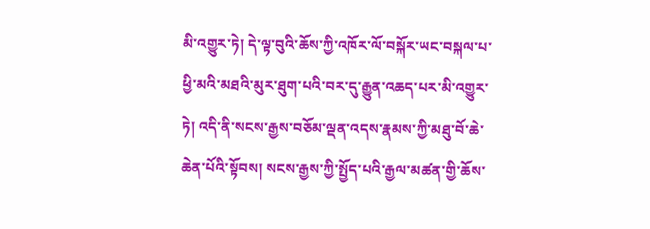མི་འགྱུར་ཏེ། དེ་ལྟ་བུའི་ཆོས་ཀྱི་འཁོར་ལོ་བསྐོར་ཡང་བསྐལ་པ་ཕྱི་མའི་མཐའི་མུར་ཐུག་པའི་བར་དུ་རྒྱུན་འཆད་པར་མི་འགྱུར་ཏེ། འདི་ནི་སངས་རྒྱས་བཅོམ་ལྡན་འདས་རྣམས་ཀྱི་མཐུ་བོ་ཆེ་ཆེན་པོའི་སྟོབས། སངས་རྒྱས་ཀྱི་སྤྱོད་པའི་རྒྱལ་མཚན་གྱི་ཆོས་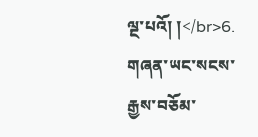ལྔ་པའོ། །</br>6. གཞན་ཡང་སངས་རྒྱས་བཅོམ་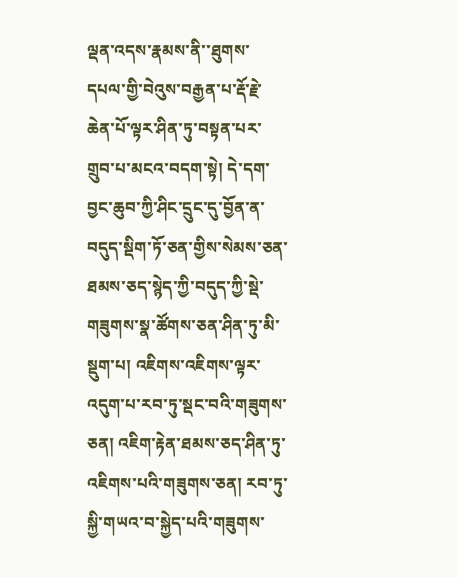ལྡན་འདས་རྣམས་ནི་་ཐུགས་དཔལ་གྱི་བེའུས་བརྒྱན་པ་རྡོ་རྗེ་ཆེན་པོ་ལྟར་ཤིན་ཏུ་བསྟན་པར་གྲུབ་པ་མངའ་བདག་སྟེ། དེ་དག་བྱང་ཆུབ་ཀྱི་ཤིང་དྲུང་དུ་བྱོན་ན་བདུད་སྡིག་ཏོ་ཅན་གྱིས་སེམས་ཅན་ཐམས་ཅད་སྙེད་ཀྱི་བདུད་ཀྱི་སྡེ་གཟུགས་སྣ་ཚོགས་ཅན་ཤིན་ཏུ་མི་སྡུག་པ། འཇིགས་འཇིགས་ལྟར་འདུག་པ་རབ་ཏུ་སྡང་བའི་གཟུགས་ཅན། འཇིག་རྟེན་ཐམས་ཅད་ཤིན་ཏུ་འཇིགས་པའི་གཟུགས་ཅན། རབ་ཏུ་སྐྱི་གཡའ་བ་སྐྱེད་པའི་གཟུགས་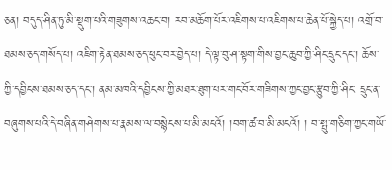ཅན། བདུད་ཤིན་ཏུ་མི་སྡུག་པའི་གཟུགས་འཆང་བ། རབ་མཆོག་པོར་འཇིགས་པ་འཇིགས་པ་ཆེན་པོ་སྐྱེད་པ། འགྲོ་བ་ཐམས་ཅད་གསོད་པ། འཇིག་རྟེན་ཐམས་ཅད་ཕུང་བར་བྱེད་པ། དེ་ལྟ་བུ་ཤ་སྟག་གིས་བྱང་ཆུབ་ཀྱི་ཤིང་དྲུང་དང་། ཆོས་ཀྱི་དབྱིངས་ཐམས་ཅད་དང་། ནམ་མཁའི་དབྱིངས་ཀྱི་མཐར་ཐུག་པར་གང་བོར་གཟིགས་ཀྱང་བྱང་རྩུབ་ཀྱི་ཤིང་ དྲུང་ན་བཞུགས་པའི་དེ་བཞིན་གཤེགས་པ་རྣམས་ལ་བསྙེངས་པ་མི་མངའོ། །བག་ཚ་བ་མི་མངའོ། ། བ་སྤུ་གཅིག་ཀྱང་གཡོ་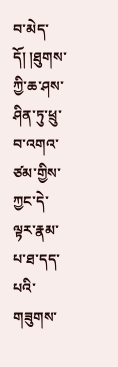བ་མེད་དོ། །ཐུགས་ཀྱི་ཆ་ཤས་ཤིན་ཏུ་ཕྲུ་བ་འགའ་ཙམ་གྱིས་ཀྱང་དེ་ལྟར་རྣམ་པ་ཐ་དད་པའི་གཟུགས་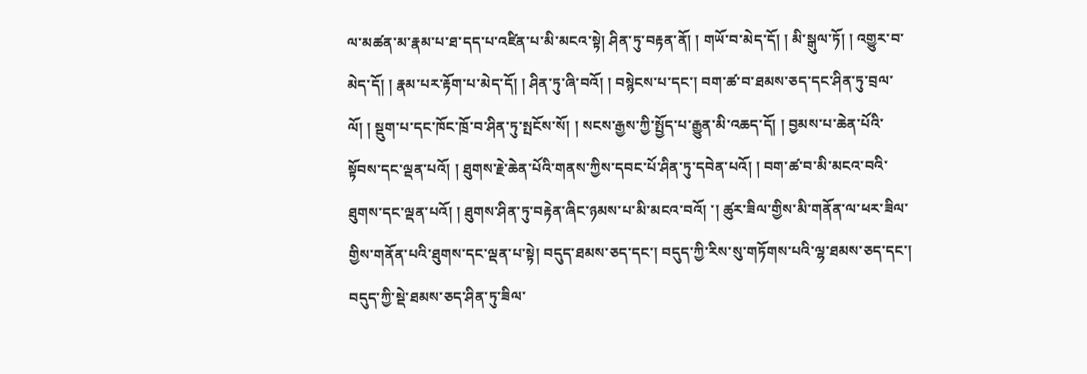ལ་མཚན་མ་རྣམ་པ་ཐ་དད་པ་འཛིན་པ་མི་མངའ་སྟེ། ཤིན་ཏུ་བརྟན་ནོ། ། གཡོ་བ་མེད་དོ། ། མི་སྒུལ་ཏོ། ། འགྱུར་བ་མེད་དོ། ། རྣམ་པར་རྟོག་པ་མེད་དོ། ། ཤིན་ཏུ་ཞི་བའོ། ། བསྙེངས་པ་དང་། བག་ཚ་བ་ཐམས་ཅད་དང་ཤིན་ཏུ་བྲལ་ལོ། ། སྡུག་པ་དང་ཁོང་ཁྲོ་བ་ཤིན་ཏུ་སྤངོས་སོ། ། སངས་རྒྱས་ཀྱི་སྤྱོད་པ་རྒྱུན་མི་འཆད་དོ། ། བྱམས་པ་ཆེན་པོའི་སྟོབས་དང་ལྡན་པའོ། ། ཐུགས་རྗེ་ཆེན་པོའི་གནས་ཀྱིས་དབང་པོ་ཤིན་ཏུ་དབེན་པའོ། ། བག་ཚ་བ་མི་མངའ་བའི་ཐུགས་དང་ལྡན་པའོ། ། ཐུགས་ཤིན་ཏུ་བརྟེན་ཞིང་ཉམས་པ་མི་མངའ་བའོ། ་། ཚུར་ཟིལ་གྱིས་མི་གནོན་ལ་ཕར་ཟིལ་གྱིས་གནོན་པའི་ཐུགས་དང་ལྡན་པ་སྟེ། བདུད་ཐམས་ཅད་དང་། བདུད་ཀྱི་རིས་སུ་གཏོགས་པའི་ལྷ་ཐམས་ཅད་དང་། བདུད་ཀྱི་སྡེ་ཐམས་ཅད་ཤིན་ཏུ་ཟིལ་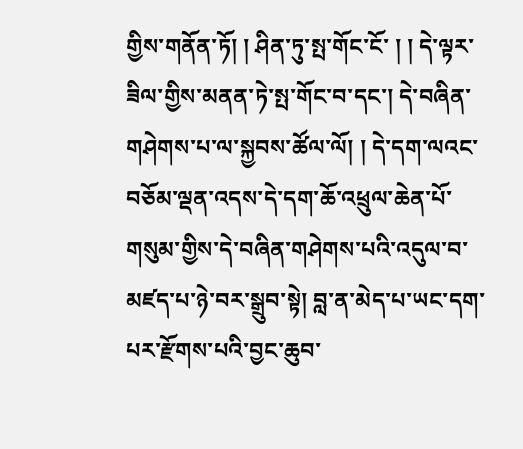གྱིས་གནོན་ཏོ། ། ཤིན་ཏུ་སྤ་གོང་ངོ་ ། ། དེ་ལྟར་ཟིལ་གྱིས་མནན་ཏེ་སྤ་གོང་བ་དང་། དེ་བཞིན་གཤེགས་པ་ལ་སྐྱབས་ཚོལ་ལོ། ། དེ་དག་ལའང་བཅོམ་ལྡན་འདས་དེ་དག་ཆོ་འཕྲུལ་ཆེན་པོ་གསུམ་གྱིས་དེ་བཞིན་གཤེགས་པའི་འདུལ་བ་མཛད་པ་ཉེ་བར་སྒྲུབ་སྟེ། བླ་ན་མེད་པ་ཡང་དག་པར་རྫོགས་པའི་བྱང་ཆུབ་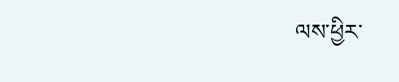ལས་ཕྱིར་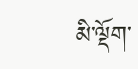མི་ལྡོག་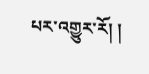པར་འགྱུར་རོ། །